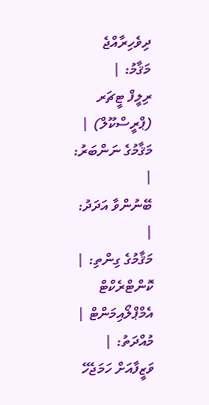ދިވެހިރާއްޖެ
މަޤާމު: |
ރިލީފް ޓީޗަރ (ޕްރީސްކޫލް) |
މަޤާމުގެ ނަންބަރު: |
ބޭނުންވާ އަދަދު: |
މަޤާމުގެ ގިންތި: |
ކޮންޓްރެކްޓް އެމްޕްލޯއިމަންޓް |
މުއްދަތު: |
ވަޒީފާއަށް ހަމަޖެހޭ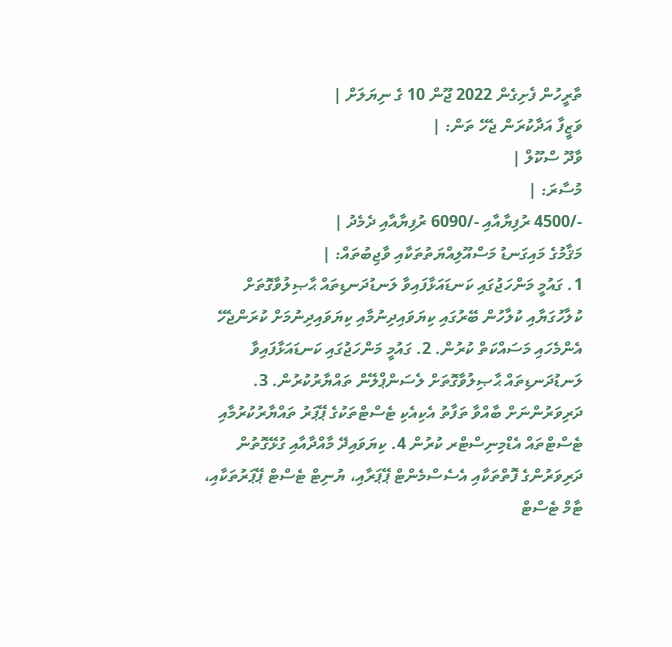ތާރީހުން ފެށިގެން 2022 ޖޫން 10 ގެ ނިޔަލަށް |
ވަޒީފާ އަދާކުރަން ޖެހޭ ތަން: |
ވާދޫ ސްކޫލް |
މުސާރަ: |
-/4500 ރުފިޔާއާއި -/6090 ރުފިޔާއާއި ދެމެދު |
މަޤާމުގެ މައިގަނޑު މަސްއޫލިއްޔަތުތަކާއި ވާޖިބުތައް: |
1. ގައުމީ މަންހަޖުގައި ކަނޑައަޅާފައިވާ ލަނޑުދަނޑިތައް ޙާޞިލުވާގޮތަށް ކުލާހުގަޔާއި ކުލާހުން ބޭރުގައި ކިޔަވައިދިނުމާއި ކިޔަވައިދިނުމަށް ކުރަންޖެހޭ އެންމެހައި މަސައްކަތް ކުރުން. 2. ގައުމީ މަންހަޖުގައި ކަނޑައަޅާފައިވާ ލަނޑުދަނޑިތައް ޙާޞިލުވާގޮތަށް ލެސަންޕްލޭން ތައްޔާރުކުރުން. 3. ދަރިވަރުންނަށް ބާއްވާ ތަފާތު އެކިއެކި ޓެސްޓްތަކުގެ ޕޭޕަރު ތައްޔާރުކުރުމާއި ޓެސްޓްތައް އެޑްމިނިސްޓްރ ކުރުން 4. ކިޔަވައިދޭ މާއްދާއާއި ގުޅޭގޮތުން ދަރިވަރުންގެ ފޮތްތަކާއި އެސެސްމެންޓް ޕޭޕަރާއި، ޔުނިޓް ޓެސްޓް ޕޭޕަރުތަކާއި، ޓާމް ޓެސްޓް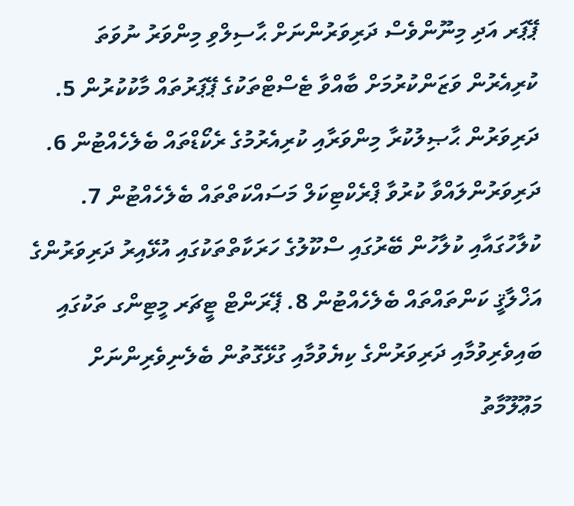ޕޭޕަރ އަދި މިނޫންވެސް ދަރިވަރުންނަށް ޙާސިލްވި މިންވަރު ނުވަތަ ކުރިއެރުން ވަޒަންކުރުމަށް ބާއްވާ ޓެސްޓްތަކުގެ ޕޭޕަރުތައް މާކުކުރުން 5. ދަރިވަރުން ޙާޞިލުކުރާ މިންވަރާއި ކުރިއެރުމުގެ ރެކޯޑްތައް ބެލެހެއްޓުން 6. ދަރިވަރުންލައްވާ ކުރުވާ ޕްރެކްޓިކަލް މަސައްކަތްތައް ބެލެހެއްޓުން 7. ކުލާހުގައާއި ކުލާހުން ބޭރުގައި ސްކޫލުގެ ހަރަކާތްތަކުގައި އުޅޭއިރު ދަރިވަރުންގެ އަޚްލާޤީ ކަންތައްތައް ބެލެހެއްޓުން 8. ޕޭރަންޓް ޓީޗަރ މީޓިންގ ތަކުގައި ބައިވެރިވުމާއި ދަރިވަރުންގެ ކިޔެވުމާއި ގުޅޭގޮތުން ބެލެނިވެރިންނަށް މަޢޫލޫމާތު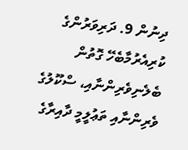ދިނުން 9. ދަރިވަރުންގެ ކުރިއެރުމާބެހޭ ގޮތުން ބެލެނިވެރިންނާއި، ސްކޫލުގެ ވެރިންނާއި ތަޢުލީމީ ދާއިރާގެ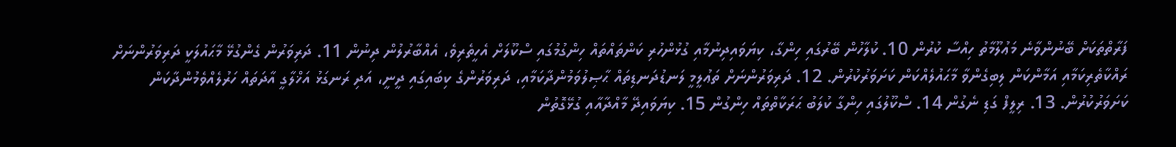ފަރާތްތަކަށް ބޭނުންވާނެ މަޢުލޫމާތު ހިއްސާ ކުރުން 10. ކުލާހުން ބޭރުގައި ހިންގާ، ކިޔަވައިދިނުމާއި ގުޅުންހުރި ކަންތައްތައް ހިންގުމުގައި ސްކޫލަށް އެހީތެރިވެ، އެއްބާރުލުން ދިނުން 11. ދަރިވަރުން ގެންގުޅޭ މާޙައުލަކީ ދަރިވަރުންނަށް ރައްކާތެރިކަމާއި އަމާންކަން ލިބިގެންވާ މާޙައުލެއްކަން ކަށަވަރުކުރުން. 12. ދަރިވަރުންނަށް ތަޢުލީމީ ލަނޑުދަނޑިތައް ޙާޞިލުވަމުންދާކަމާއި، ދަރިވަރުންގެ ކިބައިގައި ދީނީ، އަދި ރަނގަޅު އަޚްލާގީ އާދަތައް ހަރުލެއްވެމުންދާކަން ކަށަވަރުކުރުން. 13. ރިލީފް ގަޑި ނެގުން 14. ސްކޫލުގައި ހިންގާ ކުލަބު ޙަރަކާތްތައް ހިންގުން 15. ކިޔަވައިދޭ މާއްދާއާއި ގުޅޭގޮތުން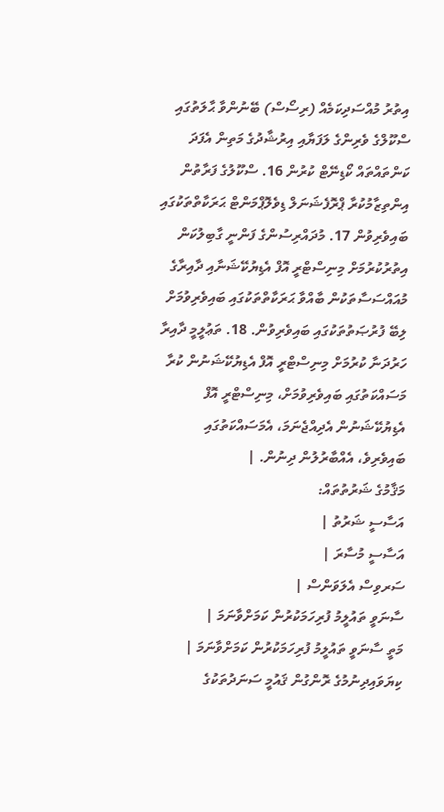އިތުރު މުއްސަދިކަމެއް (ރިސޯސް) ބޭނުންވާ ޙާލަތުގައި ސްކޫލްގެ ވެރިންގެ ލަފަޔާއި އިރުޝާދުގެ މަތިން އެފަދަ ކަންތައްތައް ކޯޑިނޭޓް ކުރުން 16. ސްކޫލުގެ ފަރާތުން އިންތިޒާމުކުރާ ޕްރޮފެޝަނަލް ޑިވެލޮޕްމަންޓް ޙަރަކާތްތަކުގައި ބައިވެރިވުން 17. މުދައްރިސުންގެ ފަންނީ ގާބިލުކަން އިތުރުކުރުމަށް މިނިސްޓްރީ އޮފް އެޑިޔުކޭޝަނާއި ދާއިރާގެ މުއައްސަސާތަކުން ބާއްވާ ޙަރަކާތްތަކުގައި ބައިވެރިވުމަށް ލިބޭ ފުރުޞަތުތަކުގައި ބައިވެރިވުން. 18. ތަޢުލީމީ ދާއިރާ ހަރުދަނާ ކުރުމަށް މިނިސްޓްރީ އޮފް އެޑިޔުކޭޝަނުން ކުރާ މަސައްކަތުގައި ބައިވެރިވުމަށް، މިނިސްޓްރީ އޮފް އެޑިޔުކޭޝަނުން އެދިއްޖެނަމަ، އެމަސައްކަތުގައި ބައިވެރިވެ، އެއްބާރުލުން ދިނުން. |
މަޤާމުގެ ޝަރުތުތައް:
އަސާސީ ޝަރުތު |
އަސާސީ މުސާރަ |
ސަރވިސް އެލަވަންސް |
ސާނަވީ ތައުލީމު ފުރިހަމަކުރުން ކަމަށްވާނަމަ |
މަތީ ސާނަވީ ތައުލީމު ފުރިހަމަކުރުން ކަމަށްވާނަމަ |
ކިޔަވައިދިނުމުގެ ރޮންގުން ޤައުމީ ސަނަދުތަކުގެ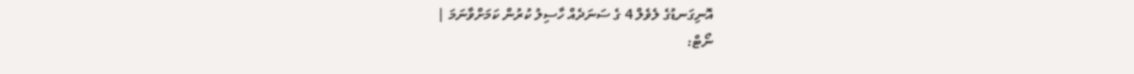އޮނިގަނޑުގެ ލެވެލް 4 ގެ ސަނަދެއް ހާސިލު ކުރުން ކަމަށްވާނަމަ |
ނޯޓް: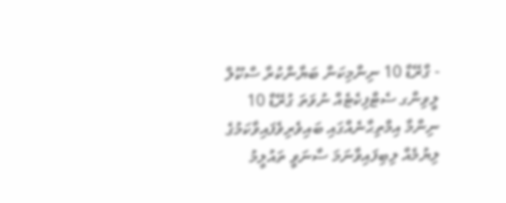- ގްރޭޑް 10 ނިންމިކަން ބަޔާންކުރާ ސްކޫލް ލީވިންގ ސެޓްފިކެޓެއް ނުވަތަ ގުރޭޑް 10 ނިންމާ އިމްތިޙާނެއްގައި ބައިވެރިވެފައިވާކަމުގެ ލިޔުމެއް ލިބިފައިވާނަމަ ސާނަވީ ތައުލީމު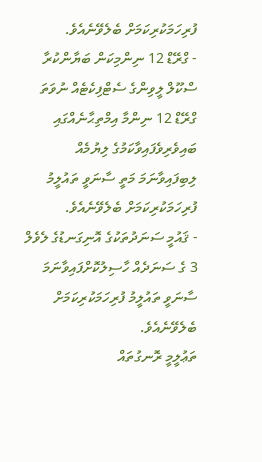ފުރިހަމަކުރިކަމަށް ބެލެވޭނެއެވެ.
- ގްރޭޑް 12 ނިންމިކަން ބަޔާންކުރާ ސްކޫލް ލީވިންގެ ސެޓްފިކެޓެއް ނުވަތަ ގްރޭޑް 12 ނިންމާ އިމްތިޙާނެއްގައި ބައިވެރިވެފައިވާކަމުގެ ލިޔުމެއް ލިބިފައިވާނަމަ މަތީ ސާނަވީ ތައުލީމު ފުރިހަމަކުރިކަމަށް ބެލެވޭނެއެވެ.
- ޤައުމީ ސަނަދުތަކުގެ އޮނިގަނޑުގެ ލެވެލް 3 ގެ ސަނަދެއް ހާސިލުކޮށްފައިވާނަމަ ސާނަވީ ތައުލީމު ފުރިހަމަކުރިކަމަށް ބެލެވޭނެއެވެ.
ތަޢުލީމީ ރޮނގުތައް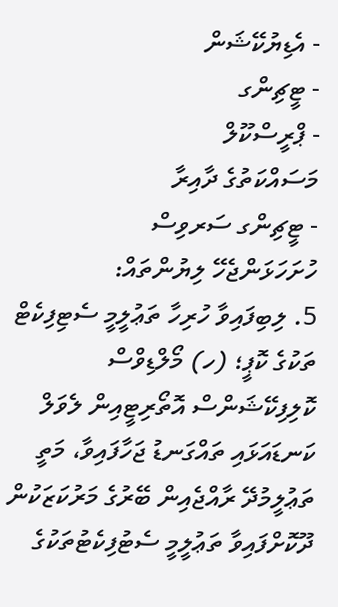- އެޑިޔުކޭޝަން
- ޓީޗިންގ
- ޕްރީސްކޫލް
މަސައްކަތުގެ ދާއިރާ
- ޓީޗިންގ ސަރވިސް
ހުށަހަޅަންޖެހޭ ލިޔުންތައް:
5. ލިބިފައިވާ ހުރިހާ ތަޢުލީމީ ސެޓިފިކެޓް ތަކުގެ ކޮޕީ؛ (ހ) މޯލްޑިވްސް ކޮލިފިކޭޝަންސް އޮތޯރިޓީއިން ލެވަލް ކަނޑައަޅައި ތައްގަނޑު ޖަހާފައިވާ، މަތީ ތަޢުލީމުދޭ ރާއްޖެއިން ބޭރުގެ މަރުކަޒަކުން ދޫކޮށްފައިވާ ތަޢުލީމީ ސެޓުފިކެޓުތަކުގެ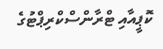ކޮޕީއާއި ޓްރާންސްކްރިޕްޓުގެ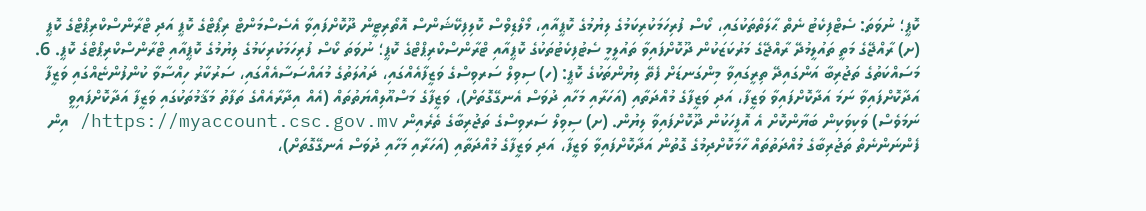ކޮޕީ؛ ނުވަތަ: ސެޓްފިކެޓު ނެތް ޙާލަތްތަކުގައި، ކޯސް ފުރިހަމަކުރިކަމުގެ ލިޔުމުގެ ކޮޕީއާއި، މޯލްޑިވްސް ކޮލިފިކޭޝަންސް އޮތޯރިޓީން ދޫކޮށްފައިވާ އެސެސްމަންޓް ރިޕޯޓްގެ ކޮޕީ އަދި ޓްރާންސްކްރިޕްޓްގެ ކޮޕީ (ށ) ރާއްޖޭގެ މަތީ ތައުލީމުދޭ ރާއްޖޭގެ މަރުކަޒަކުން ދޫކޮށްފައިވާ ތައުލީމީ ސެޓުފިކެޓުތަކުގެ ކޮޕީއާއި ޓްރާންސްކްރިޕްޓްގެ ކޮޕީ؛ ނުވަތަ ކޯސް ފުރިހަމަކުރިކަމުގެ ލިޔުމުގެ ކޮޕީއާއި ޓްރާންސްކްރިޕްޓްގެ ކޮޕީ. 6. މަސައްކަތުގެ ތަޖުރިބާ އަންގައިދޭ ތިރީގައިވާ މިންގަނޑަށް ފެތޭ ލިޔުންތަކުގެ ކޮޕީ: (ހ) ސިވިލް ސަރވިސްގެ ވަޒީފާއެއްގައި، ދައުލަތުގެ މުއައްސަސާއެއްގައި، ސަރުކާރު ހިއްސާވާ ކުންފުންޏެއްގައި ވަޒީފާ އަދާކޮށްފައިވާ ނަމަ އަދާކޮށްފައިވާ ވަޒީފާ، އަދި ވަޒީފާގެ މުއްދަތާއި (އަހަރާއި މަހާއި ދުވަސް އެނގޭގޮތަށް)، ވަޒީފާގެ މަސްއޫލިއްޔަތުތައް (އެއް އިދާރާއެއްގެ ތަފާތު މަޤާމުތަކުގައި ވަޒީފާ އަދާކޮށްފައިވީ ނަމަވެސް) ވަކިވަކިން ބަޔާންކޮށް އެ އޮފީހަކުން ދޫކޮށްފައިވާ ލިޔުން. (ށ) ސިވިލް ސަރވިސްގެ ތަޖުރިބާގެ ތެރެއިން https://myaccount.csc.gov.mv/ އިން ފެންނަންނެތް ތަޖުރިބާގެ މުއްދަތުތައް ހާމަކޮށްދިމުގެ ގޮތުން އަދާކޮށްފައިވާ ވަޒީފާ، އަދި ވަޒީފާގެ މުއްދަތާއި (އަހަރާއި މަހާއި ދުވަސް އެނގޭގޮތަށް)،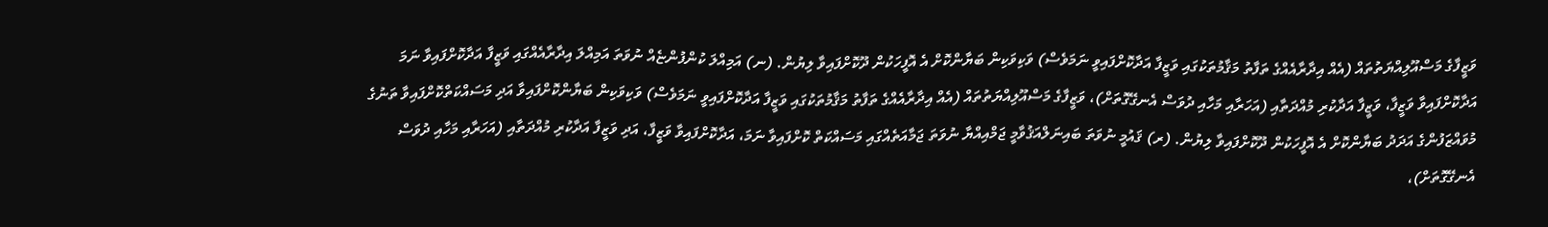ވަޒީފާގެ މަސްއޫލިއްޔަތުތައް (އެއް އިދާރާއެއްގެ ތަފާތު މަޤާމުތަކުގައި ވަޒީފާ އަދާކޮށްފައިވީ ނަމަވެސް) ވަކިވަކިން ބަޔާންކޮށް އެ އޮފީހަކުން ދޫކޮށްފައިވާ ލިޔުން. (ނ) އަމިއްލަ ކުންފުންޏެއް ނުވަތަ އަމިއްލަ އިދާރާއެއްގައި ވަޒީފާ އަދާކޮށްފައިވާ ނަމަ އަދާކޮށްފައިވާ ވަޒީފާ، ވަޒީފާ އަދާކުރި މުއްދަތާއި (އަހަރާއި މަހާއި ދުވަސް އެނގޭގޮތަށް)، ވަޒީފާގެ މަސްއޫލިއްޔަތުތައް (އެއް އިދާރާއެއްގެ ތަފާތު މަޤާމުތަކުގައި ވަޒީފާ އަދާކޮށްފައިވީ ނަމަވެސް) ވަކިވަކިން ބަޔާންކޮށްފައިވާ އަދި މަސައްކަތްކޮށްފައިވާ ތަނުގެ މުވައްޒަފުންގެ އަދަދު ބަޔާންކޮށް އެ އޮފީހަކުން ދޫކޮށްފައިވާ ލިޔުން. (ރ) ޤައުމީ ނުވަތަ ބައިނަލްއަޤުވާމީ ޖަމްއިއްޔާ ނުވަތަ ޖަމާއަތެއްގައި މަސައްކަތް ކޮށްފައިވާ ނަމަ، އަދާކޮށްފައިވާ ވަޒީފާ، އަދި ވަޒީފާ އަދާކުރި މުއްދަތާއި (އަހަރާއި މަހާއި ދުވަސް އެނގޭގޮތަށް)،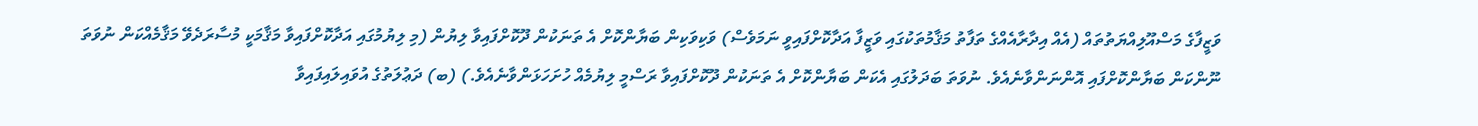ވަޒީފާގެ މަސްއޫލިއްޔަތުތައް (އެއް އިދާރާއެއްގެ ތަފާތު މަޤާމުތަކުގައި ވަޒީފާ އަދާކޮށްފައިވީ ނަމަވެސް) ވަކިވަކިން ބަޔާންކޮށް އެ ތަނަކުން ދޫކޮށްފައިވާ ލިޔުން (މި ލިޔުމުގައި އަދާކޮށްފައިވާ މަޤާމަކީ މުސާރަދެވޭ މަޤާމެއްކަން ނުވަތަ ނޫންކަން ބަޔާންކޮށްފައި އޮންނަންވާނެއެވެ. ނުވަތަ ބަދަލުގައި އެކަން ބަޔާންކޮށް އެ ތަނަކުން ދޫކޮށްފައިވާ ރަސްމީ ލިޔުމެއް ހުށަހަޅަންވާނެއެވެ.) (ބ) ދަޢުލަތުގެ އުވައިލައިފައިވާ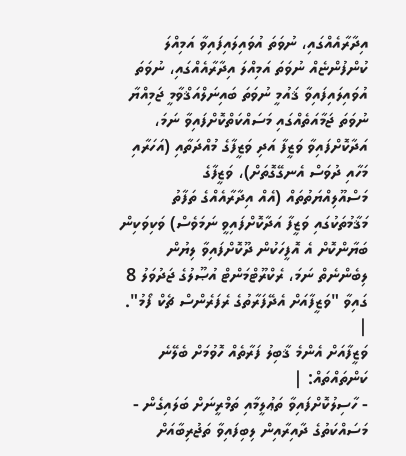އިދާރާއެއްގައި، ނުވަތަ އުވައިލައިފައިވާ އަމިއްލަ ކުންފުންޏެއް ނުވަތަ އަމިއްލަ އިދާރާއެއްގައި، ނުވަތަ އުވައިލައިފައިވާ ޤައުމީ ނުވަތަ ބައިނަލްއަޤްވާމީ ޖަމިއްޔާ ނުވަތަ ޖަމާއަތެއްގައި މަސައްކަތްކޮށްފައިވާ ނަމަ، އަދާކޮށްފައިވާ ވަޒީފާ އަދި ވަޒީފާގެ މުއްދަތާއި (އަހަރާއި މަހާއި ދުވަސް އެނގޭގޮތަށް)، ވަޒީފާގެ މަސްއޫލިއްޔަތުތައް (އެއް އިދާރާއެއްގެ ތަފާތު މަޤާމުތަކުގައި ވަޒީފާ އަދާކޮށްފައިވީ ނަމަވެސް) ވަކިވަކިން ބަޔާންކޮށް އެ އޮފީހަކުން ދޫކޮށްފައިވާ ލިޔުން ލިބެންނެތް ނަމަ، ރެކްރޫޓްމަންޓް އުޞޫލުގެ ޖަދުވަލު 8 ގައިވާ "ވަޒީފާއަށް އެދޭފަރާތުގެ ރެފަރެންސް ޗެކް ފޯމު". |
ވަޒީފާއަށް އެންމެ ޤާބިލު ފަރާތެއް ހޮވުމަށް ބެލޭނެ ކަންތައްތައް: |
- ހާސިލުކޮށްފައިވާ ތަޢުލީމާއި ތަމްރީނަށް ބަލައިގެން - މަސައްކަތުގެ ދާއިރާއިން ލިބިފައިވާ ތަޖުރިބާއަށް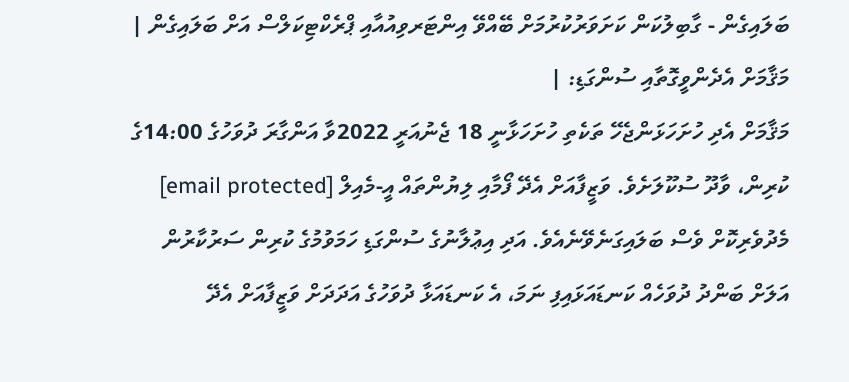ބަލައިގެން - ގާބިލުކަން ކަށަވަރުކުރުމަށް ބޭއްވޭ އިންޓަރވިއުއާއި ޕްރެކްޓިކަލްސް އަށް ބަލައިގެން |
މަޤާމަށް އެދެންވީގޮތާއި ސުންގަޑި: |
މަޤާމަށް އެދި ހުށަހަޅަންޖެހޭ ތަކެތި ހުށަހަޅާނީ 18 ޖެނުއަރީ 2022ވާ އަންގާރަ ދުވަހުގެ 14:00ގެ ކުރިން، ވާދޫ ސުކޫލަށެވެ. ވަޒީފާއަށް އެދޭ ފޯމާއި ލިޔުންތައް އީ-މެއިލް [email protected] މެދުވެރިކޮށް ވެސް ބަލައިގަނެވޭނެއެވެ. އަދި އިޢުލާނުގެ ސުންގަޑި ހަމަވުމުގެ ކުރިން ސަރުކާރުން އަލަށް ބަންދު ދުވަހެއް ކަނޑައަޅައިފި ނަމަ، އެ ކަނޑައަޅާ ދުވަހުގެ އަދަދަށް ވަޒީފާއަށް އެދޭ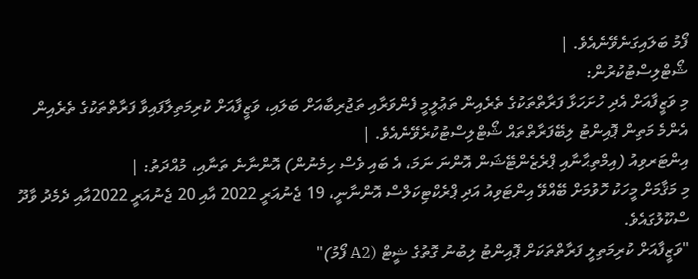ފޯމު ބަލައިގަނެވޭނެއެވެ. |
ޝޯޓްލިސްޓުކުރުން:
މި ވަޒީފާއަށް އެދި ހުށަހަޅާ ފަރާތްތަކުގެ ތެރެއިން ތަޢުލީމީ ފެންވަރާއި ތަޖުރިބާއަށް ބަލައި، ވަޒީފާއަށް ކުރިމަތިލާފައިވާ ފަރާތްތަކުގެ ތެރެއިން އެންމެ މަތިން ޕޮއިންޓު ލިބޭފަރާތްތައް ޝޯޓްލިސްޓުކުރެވޭނެއެވެ. |
އިންޓަރވިއު (އިމްތިޙާނާއި ޕްރެޒެންޓޭޝަން އޮންނަ ނަމަ، އެ ބައި ވެސް ހިމެނުން) އޮންނާނެ ތަނާއި، މުއްދަތު: |
މި މަޤާމަށް މީހަކު ހޮވުމަށް ބޭއްވޭ އިންޓަވިއު އަދި ޕްރެކްޓިކަލްސް އޮންނާނީ، 19 ޖެނުއަރީ 2022 އާއި 20 ޖެނުއަރީ 2022އާއި ދެމެދު ވާދޫ ސްކޫލުގައެވެ.
"ވަޒީފާއަށް ކުރިމަތިލީ ފަރާތްތަކަށް ޕޮއިންޓު ލިބުނު ގޮތުގެ ޝީޓް (A2 ފޯމު)"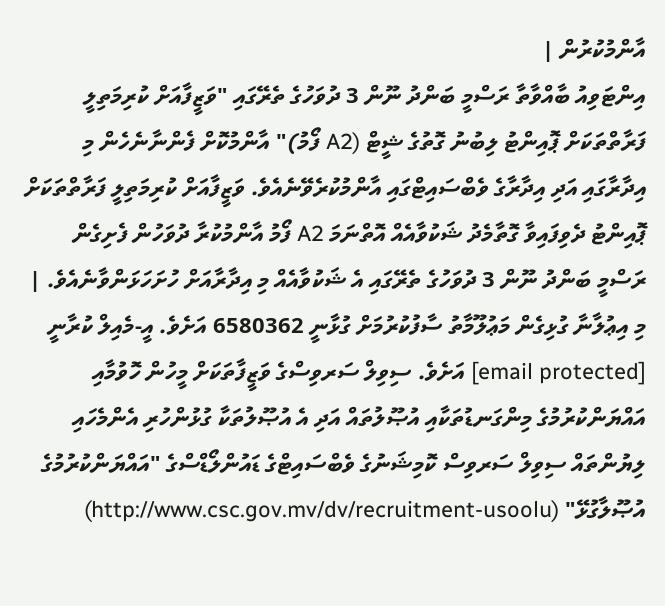އާންމުކުރުން |
އިންޓަވިއު ބާއްވާތާ ރަސްމީ ބަންދު ނޫން 3 ދުވަހުގެ ތެރޭގައި "ވަޒީފާއަށް ކުރިމަތިލީ ފަރާތްތަކަށް ޕޮއިންޓު ލިބުނު ގޮތުގެ ޝީޓް (A2 ފޯމު)" އާންމުކޮށް ފެންނާނެހެން މި އިދާރާގައި އަދި އިދާރާގެ ވެބްސައިޓްގައި އާންމުކުރެވޭނެއެވެ. ވަޒީފާއަށް ކުރިމަތިލީ ފަރާތްތަކަށް ޕޮއިންޓު ދެވިފައިވާ ގޮތާމެދު ޝަކުވާއެއް އޮތްނަމަ A2 ފޯމު އާންމުކުރާ ދުވަހުން ފެށިގެން ރަސްމީ ބަންދު ނޫން 3 ދުވަހުގެ ތެރޭގައި އެ ޝަކުވާއެއް މި އިދާރާއަށް ހުށަހަޅަންވާނެއެވެ. |
މި އިޢުލާނާ ގުޅިގެން މަޢުލޫމާތު ސާފުކުރުމަށް ގުޅާނީ 6580362 އަށެވެ. އީ-މެއިލް ކުރާނީ [email protected] އަށެވެ. ސިވިލް ސަރވިސްގެ ވަޒީފާތަކަށް މީހުން ހޮވުމާއި އައްޔަންކުރުމުގެ މިންގަނޑުތަކާއި އުޞޫލުތައް އަދި އެ އުޞޫލުތަކާ ގުޅުންހުރި އެންމެހައި ލިޔުންތައް ސިވިލް ސަރވިސް ކޮމިޝަނުގެ ވެބްސައިޓްގެ ޑައުންލޯޑްސްގެ "އައްޔަންކުރުމުގެ އުޞޫލާގުޅޭ" (http://www.csc.gov.mv/dv/recruitment-usoolu)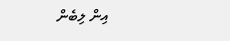އިން ލިބެން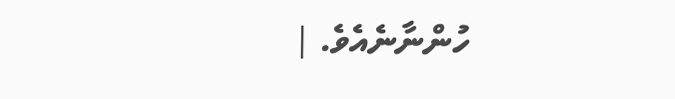ހުންނާނެއެވެ. |